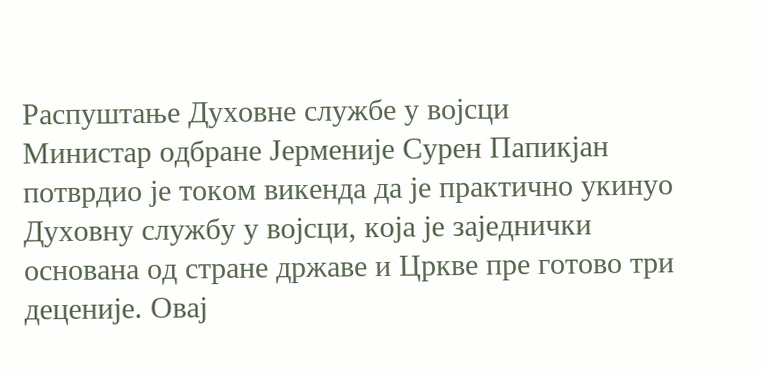Распуштање Духовне службе у војсци
Министар одбране Јерменије Сурен Папикјан потврдио је током викенда да је практично укинуо Духовну службу у војсци, која је заједнички основана од стране државе и Цркве пре готово три деценије. Овај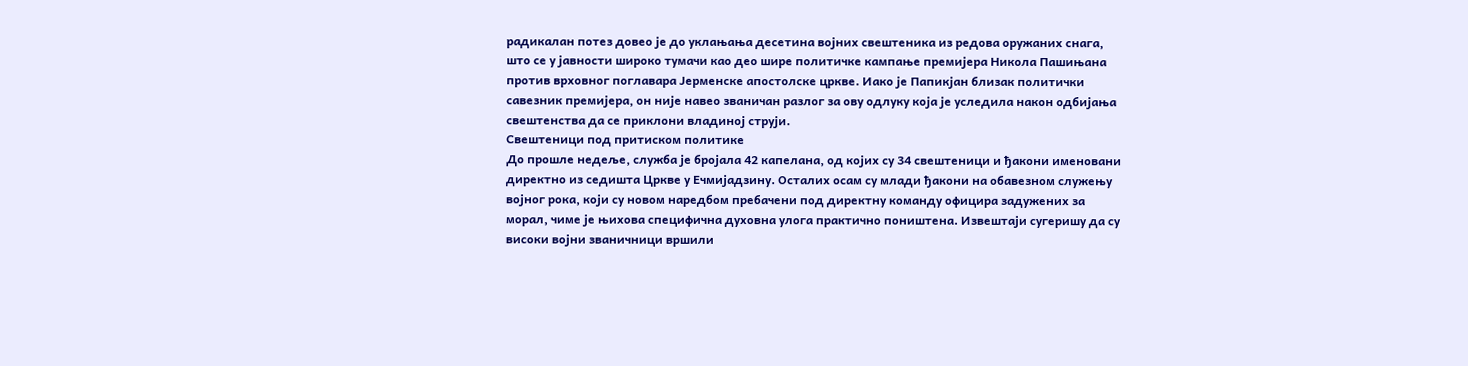радикалан потез довео је до уклањања десетина војних свештеника из редова оружаних снага, што се у јавности широко тумачи као део шире политичке кампање премијера Никола Пашињана против врховног поглавара Јерменске апостолске цркве. Иако је Папикјан близак политички савезник премијера, он није навео званичан разлог за ову одлуку која је уследила након одбијања свештенства да се приклони владиној струји.
Свештеници под притиском политике
До прошле недеље, служба је бројала 42 капелана, од којих су 34 свештеници и ђакони именовани директно из седишта Цркве у Ечмијадзину. Осталих осам су млади ђакони на обавезном служењу војног рока, који су новом наредбом пребачени под директну команду официра задужених за морал, чиме је њихова специфична духовна улога практично поништена. Извештаји сугеришу да су високи војни званичници вршили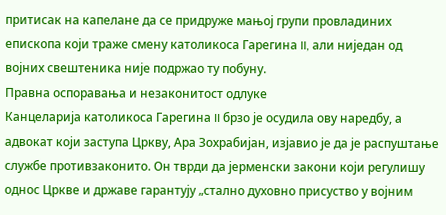притисак на капелане да се придруже мањој групи провладиних епископа који траже смену католикоса Гарегина II, али ниједан од војних свештеника није подржао ту побуну.
Правна оспоравања и незаконитост одлуке
Канцеларија католикоса Гарегина II брзо је осудила ову наредбу, а адвокат који заступа Цркву, Ара Зохрабијан, изјавио је да је распуштање службе противзаконито. Он тврди да јерменски закони који регулишу однос Цркве и државе гарантују „стално духовно присуство у војним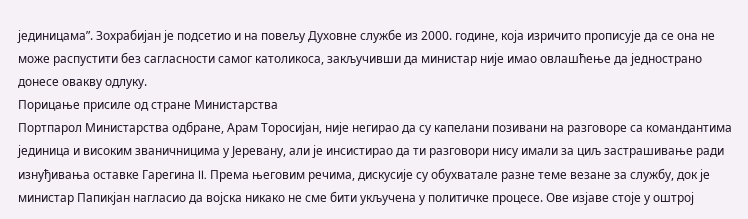јединицама”. Зохрабијан је подсетио и на повељу Духовне службе из 2000. године, која изричито прописује да се она не може распустити без сагласности самог католикоса, закључивши да министар није имао овлашћење да једнострано донесе овакву одлуку.
Порицање присиле од стране Министарства
Портпарол Министарства одбране, Арам Торосијан, није негирао да су капелани позивани на разговоре са командантима јединица и високим званичницима у Јеревану, али је инсистирао да ти разговори нису имали за циљ застрашивање ради изнуђивања оставке Гарегина II. Према његовим речима, дискусије су обухватале разне теме везане за службу, док је министар Папикјан нагласио да војска никако не сме бити укључена у политичке процесе. Ове изјаве стоје у оштрој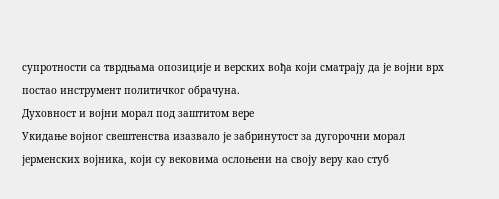супротности са тврдњама опозиције и верских вођа који сматрају да је војни врх постао инструмент политичког обрачуна.
Духовност и војни морал под заштитом вере
Укидање војног свештенства изазвало је забринутост за дугорочни морал јерменских војника, који су вековима ослоњени на своју веру као стуб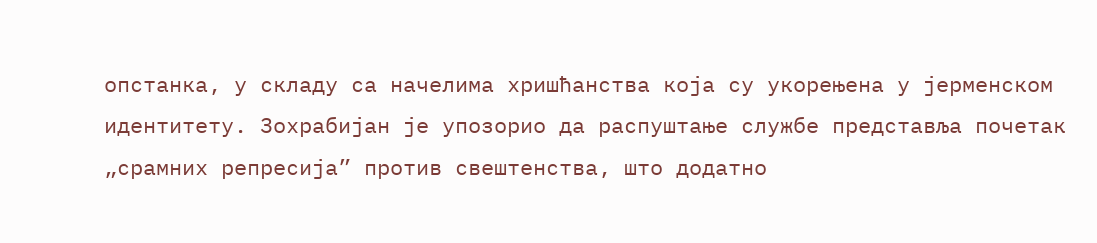опстанка, у складу са начелима хришћанства која су укорењена у јерменском идентитету. Зохрабијан је упозорио да распуштање службе представља почетак „срамних репресија” против свештенства, што додатно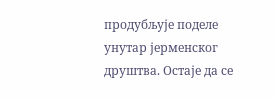продубљује поделе унутар јерменског друштва. Остаје да се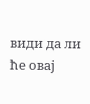види да ли ће овај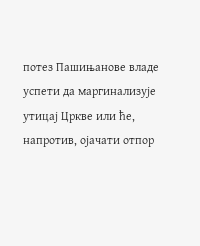потез Пашињанове владе успети да маргинализује утицај Цркве или ће, напротив, ојачати отпор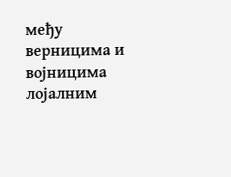међу верницима и војницима лојалним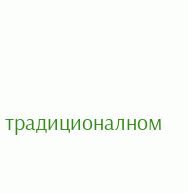традиционалном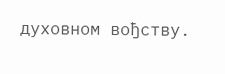духовном вођству.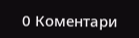0 Коментари